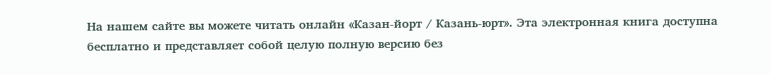На нашем сайте вы можете читать онлайн «Казан-йорт / Казань-юрт». Эта электронная книга доступна бесплатно и представляет собой целую полную версию без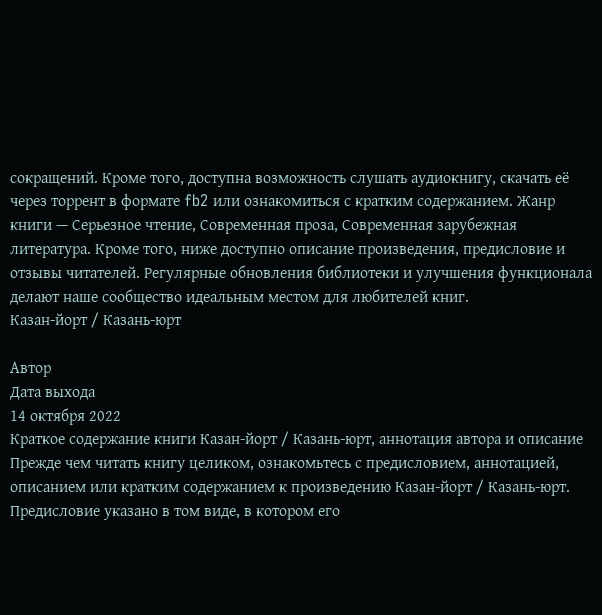сокращений. Кроме того, доступна возможность слушать аудиокнигу, скачать её через торрент в формате fb2 или ознакомиться с кратким содержанием. Жанр книги — Серьезное чтение, Современная проза, Современная зарубежная литература. Кроме того, ниже доступно описание произведения, предисловие и отзывы читателей. Регулярные обновления библиотеки и улучшения функционала делают наше сообщество идеальным местом для любителей книг.
Казан-йорт / Казань-юрт

Автор
Дата выхода
14 октября 2022
Краткое содержание книги Казан-йорт / Казань-юрт, аннотация автора и описание
Прежде чем читать книгу целиком, ознакомьтесь с предисловием, аннотацией, описанием или кратким содержанием к произведению Казан-йорт / Казань-юрт. Предисловие указано в том виде, в котором его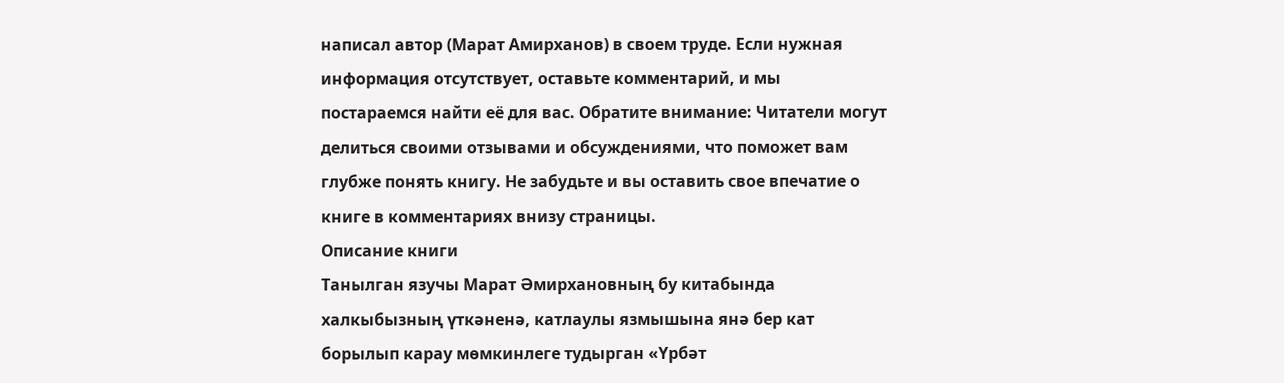написал автор (Марат Амирханов) в своем труде. Если нужная информация отсутствует, оставьте комментарий, и мы постараемся найти её для вас. Обратите внимание: Читатели могут делиться своими отзывами и обсуждениями, что поможет вам глубже понять книгу. Не забудьте и вы оставить свое впечатие о книге в комментариях внизу страницы.
Описание книги
Танылган язучы Марат Әмирхановның бу китабында халкыбызның үткәненә, катлаулы язмышына янә бер кат борылып карау мөмкинлеге тудырган «Үрбәт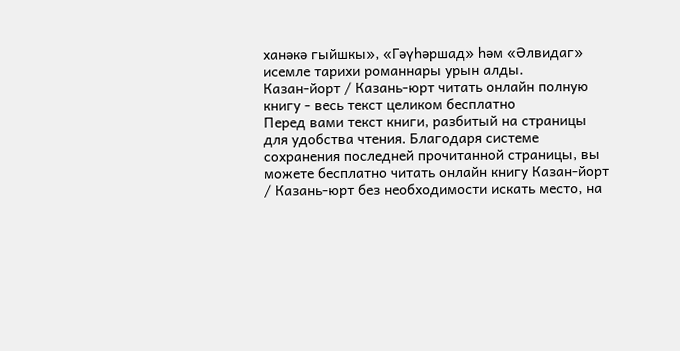ханәкә гыйшкы», «Гәүһәршад» һәм «Әлвидаг» исемле тарихи романнары урын алды.
Казан-йорт / Казань-юрт читать онлайн полную книгу - весь текст целиком бесплатно
Перед вами текст книги, разбитый на страницы для удобства чтения. Благодаря системе сохранения последней прочитанной страницы, вы можете бесплатно читать онлайн книгу Казан-йорт / Казань-юрт без необходимости искать место, на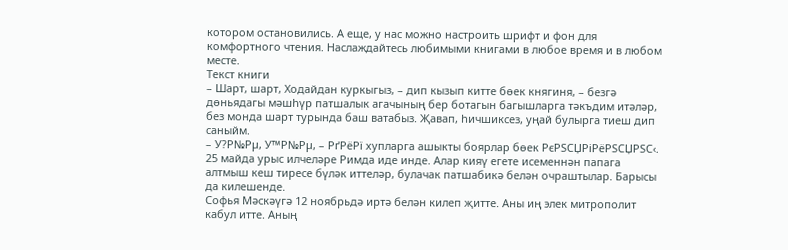котором остановились. А еще, у нас можно настроить шрифт и фон для комфортного чтения. Наслаждайтесь любимыми книгами в любое время и в любом месте.
Текст книги
– Шарт, шарт, Ходайдан куркыгыз, – дип кызып китте бөек княгиня, – безгә дөньядагы мәшһүр патшалык агачының бер ботагын багышларга тәкъдим итәләр, без монда шарт турында баш ватабыз. Җавап, һичшиксез, уңай булырга тиеш дип саныйм.
– У?Р№Рµ, У™Р№Рµ, – РґРёРї хупларга ашыкты боярлар бөек РєРЅСЏРіРёРЅСЏРЅС‹.
25 майда урыс илчеләре Римда иде инде. Алар кияү егете исеменнән папага алтмыш кеш тиресе бүләк иттеләр, булачак патшабикә белән очраштылар. Барысы да килешенде.
Софья Мәскәүгә 12 ноябрьдә иртә белән килеп җитте. Аны иң элек митрополит кабул итте. Аның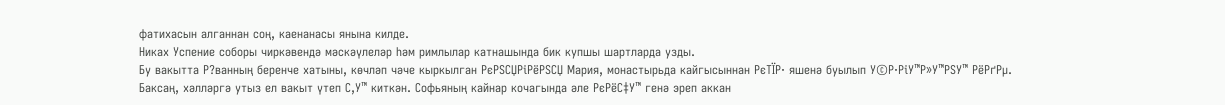фатихасын алганнан соң, каенанасы янына килде.
Никах Успение соборы чиркәвендә мәскәүлеләр һәм римлылар катнашында бик купшы шартларда узды.
Бу вакытта Р?ванның беренче хатыны, көчләп чәче кыркылган РєРЅСЏРіРёРЅСЏ Мария, монастырьда кайгысыннан РєТЇР· яшенә буылып У©Р·РіУ™Р»У™РЅУ™ РёРґРµ.
Баксаң, хәлләргә утыз ел вакыт үтеп С‚У™ киткән. Софьяның кайнар кочагында әле РєРёС‡У™ генә эреп аккан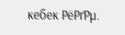кебек РёРґРµ.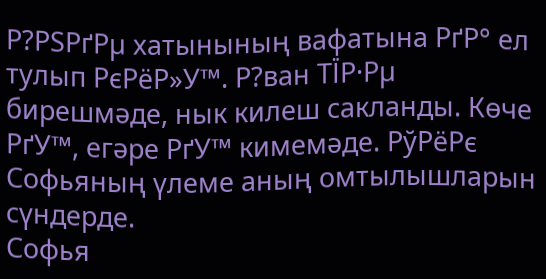Р?РЅРґРµ хатынының вафатына РґР° ел тулып РєРёР»У™. Р?ван ТЇР·Рµ бирешмәде, нык килеш сакланды. Көче РґУ™, егәре РґУ™ кимемәде. РўРёРє Софьяның үлеме аның омтылышларын сүндерде.
Софья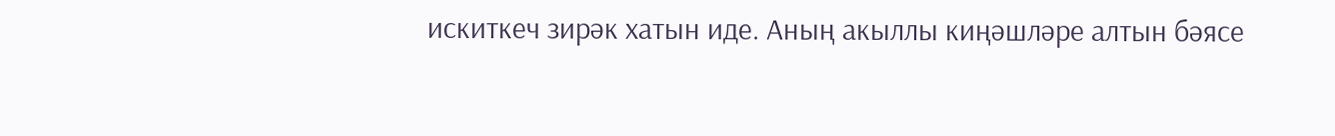искиткеч зирәк хатын иде. Аның акыллы киңәшләре алтын бәясе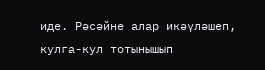иде. Рәсәйне алар икәүләшеп, кулга-кул тотынышып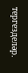тергезделәр.